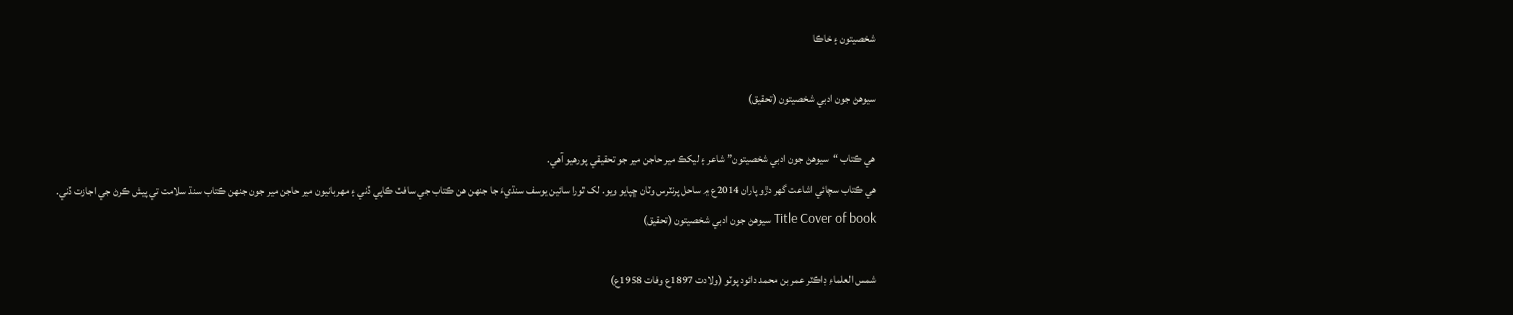شخصيتون ۽ خاڪا

سيوهڻ جون ادبي شخصيتون (تحقيق)

هي ڪتاب “سيوهڻ جون ادبي شخصيتون” شاعر ۽ ليکڪ مير حاجن مير جو تحقيقي پورهيو آهي.
هي ڪتاب سچائي اشاعت گهر دڙو پاران 2014ع ۾ ساحل پرنٽرس وٽان ڇپايو ويو. لک ٿورا سائين يوسف سنڌيءَ جا جنهن هن ڪتاب جي سافٽ ڪاپي ڏني ۽ مهربانيون مير حاجن مير جون جنهن ڪتاب سنڌ سلامت تي پيش ڪرڻ جي اجازت ڏني.
Title Cover of book سيوهڻ جون ادبي شخصيتون (تحقيق)

شمس العلماءِ ڊاڪٽر عمر بن محمد دائود پوٽو (ولادت 1897ع وفات 1958ع)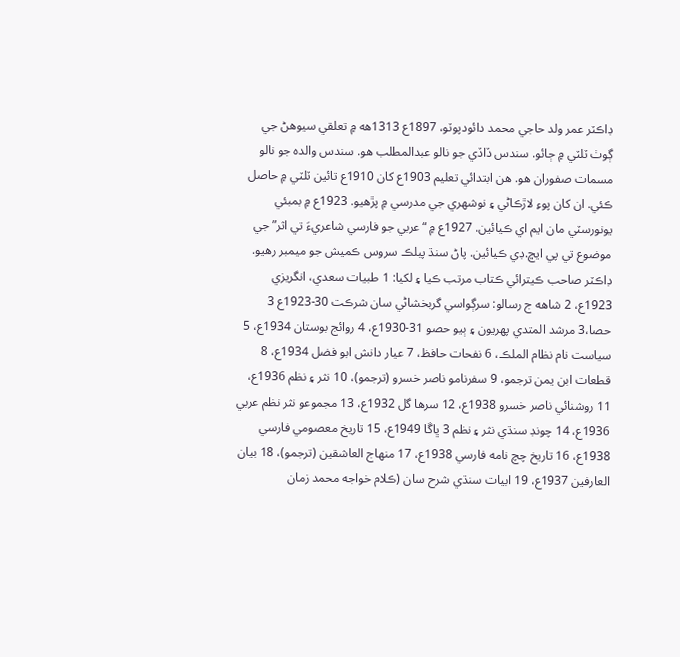ڊاڪٽر عمر ولد حاجي محمد دائودپوٽو، 1897ع 1313هه ۾ تعلقي سيوهڻ جي ڳوٺ ٽلٽي ۾ ڄائو. سندس ڏاڏي جو نالو عبدالمطلب هو. سندس والده جو نالو مسمات صفوران هو. هن ابتدائي تعليم 1903ع کان 1910ع تائين ٽلٽي ۾ حاصل ڪئي. ان کان پوءِ لاڙڪاڻي ۽ نوشهري جي مدرسي ۾ پڙهيو. 1923ع ۾ بمبئي يونورسٽي مان ايم اي ڪيائين. 1927ع ۾ “عربي جو فارسي شاعريءَ تي اثر” جي موضوع تي پي ايڇ.ڊي ڪيائين. پاڻ سنڌ پبلڪ سروس ڪميش جو ميمبر رهيو. ڊاڪٽر صاحب ڪيترائي ڪتاب مرتب ڪيا ۽ لکيا: 1 طبيات سعدي، انگريزي 1923ع، 2 شاهه ج رسالو: سرڳواسي گربخشاڻي سان شرڪت 30-1923ع 3 حصا،3 مرشد المتدي پهريون ۽ ٻيو حصو 31-1930ع، 4 روائج بوستان 1934ع، 5 سياست نام نظام الملڪ، 6 نفحات حافظ، 7 عيار دانش ابو فضل 1934ع، 8 قطعات ابن يمن ترجمو، 9 سفرنامو ناصر خسرو (ترجمو)، 10 نثر ۽ نظم 1936ع، 11 روشنائي ناصر خسرو 1938ع، 12 سرها گل 1932ع، 13 مجموعو نثر نظم عربي 1936ع، 14 چونڊ سنڌي نثر ۽ نظم 3 ڀاڱا 1949ع، 15 تاريخ معصومي فارسي 1938ع، 16 تاريخ چچ نامه فارسي 1938ع، 17 منهاج العاشقين (ترجمو)، 18 بيان العارفين 1937ع، 19 ابيات سنڌي شرح سان (ڪلام خواجه محمد زمان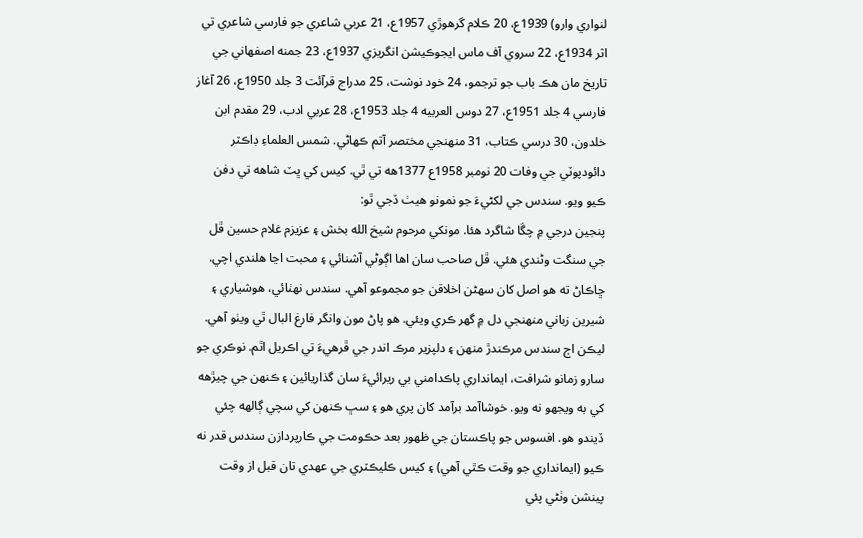لنواري وارو) 1939ع، 20 ڪلام گرهوڙي 1957ع، 21 عربي شاعري جو فارسي شاعري تي اثر 1934ع، 22 سروي آف ماس ايجوڪيشن انگريزي 1937ع، 23 جمنه اصفهاني جي تاريخ مان هڪ باب جو ترجمو، 24 خود نوشت، 25 مدراج قرآئت 3 جلد 1950ع، 26 آغاز فارسي 4 جلد 1951ع، 27 دوس العربيه 4 جلد 1953ع، 28 عربي ادب، 29 مقدم ابن خلدون، 30 درسي ڪتاب، 31 منهنجي مختصر آتم ڪهاڻي. شمس العلماءِ ڊاڪٽر دائودپوٽي جي وفات 20 نومبر 1958ع 1377هه تي ٿي. کيس کي ڀٽ شاهه تي دفن ڪيو ويو. سندس جي لکڻيءَ جو نمونو هيٺ ڏجي ٿو:
پنجين درجي ۾ چڱا شاگرد هئا. مونکي مرحوم شيخ الله بخش ۽ عزيزم غلام حسين ڦل جي سنگت وڻندي هئي. ڦل صاحب سان اها اڳوڻي آشنائي ۽ محبت اڃا هلندي اچي. ڇاڪاڻ ته هو اصل کان سهڻن اخلاقن جو مجموعو آهي. سندس نهٺائي، هوشياري ۽ شيرين زباني منهنجي دل ۾ گهر ڪري ويئي. هو پاڻ مون وانگر فارغ البال ٿي ويٺو آهي. ليڪن اڄ سندس مرڪندڙ منهن ۽ دلپزير مرڪ اندر جي ڦرهيءَ تي اڪريل اٿم. نوڪري جو سارو زمانو شرافت، ايمانداري پاڪدامني بي ريرائيءَ سان گذاريائين ۽ ڪنهن جي چيڙهه کي به ويجهو نه ويو. خوشاآمد برآمد کان پري هو ۽ سڀ ڪنهن کي سچي ڳالهه چئي ڏيندو هو. افسوس جو پاڪستان جي ظهور بعد حڪومت جي ڪارپردازن سندس قدر نه ڪيو (ايمانداري جو وقت ڪٿي آهي) ۽ کيس ڪليڪٽري جي عهدي تان قبل از وقت پينشن وٺڻي پئي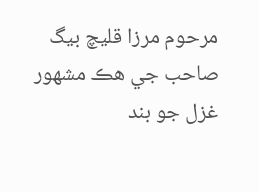مرحوم مرزا قليچ بيگ صاحب جي هڪ مشهور غزل جو بند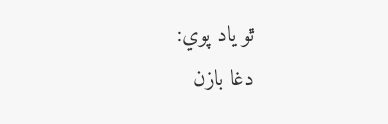ٿو ياد پوي:
دغا بازن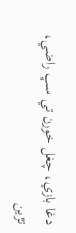دغا بازي، چغل خورن تي سڀ راضي،
تڙين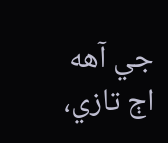جي آهه اڄ تازي،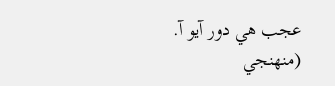عجب هي دور آيو آ.
(منهنجي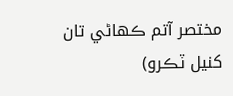مختصر آتم ڪهاڻي تان کنيل ٽڪرو)